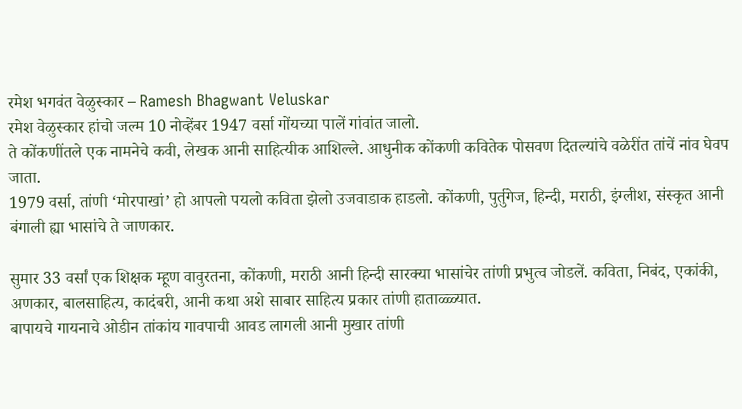रमेश भगवंत वेळुस्कार – Ramesh Bhagwant Veluskar
रमेश वेळुस्कार हांचो जल्म 10 नोव्हेंबर 1947 वर्सा गोंयच्या पालें गांवांत जालो.
ते कोंकणींतले एक नामनेचे कवी, लेखक आनी साहित्यीक आशिल्ले. आधुनीक कोंकणी कवितेक पोसवण दितल्यांचे वळेरींत तांचें नांव घेवप जाता.
1979 वर्सा, तांणी ‘मोरपाखां’ हो आपलो पयलो कविता झेलो उजवाडाक हाडलो. कोंकणी, पुर्तुगेज, हिन्दी, मराठी, इंग्लीश, संस्कृत आनी बंगाली ह्या भासांचे ते जाणकार.

सुमार 33 वर्सां एक शिक्षक म्हूण वावुरतना, कोंकणी, मराठी आनी हिन्दी सारक्या भासांचेर तांणी प्रभुत्व जोडलें. कविता, निबंद, एकांकी, अणकार, बालसाहित्य, कादंबरी, आनी कथा अशे साबार साहित्य प्रकार तांणी हाताळ्ळ्यात.
बापायचे गायनाचे ओडीन तांकांय गावपाची आवड लागली आनी मुखार तांणी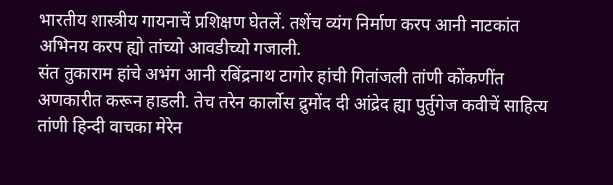भारतीय शास्त्रीय गायनाचें प्रशिक्षण घेतलें. तशेंच व्यंग निर्माण करप आनी नाटकांत अभिनय करप ह्यो तांच्यो आवडीच्यो गजाली.
संत तुकाराम हांचे अभंग आनी रबिंद्रनाथ टागोर हांची गितांजली तांणी कोंकणींत अणकारीत करून हाडली. तेच तरेन कार्लोस द्रुमोंद दी आंद्रेद ह्या पुर्तुगेज कवीचें साहित्य तांणी हिन्दी वाचका मेरेन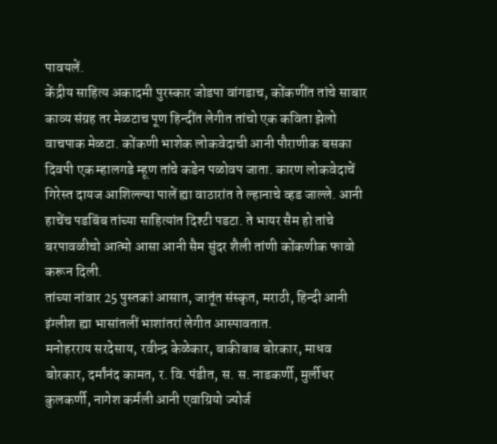पावयलें.
केंद्रीय साहित्य अकादमी पुरस्कार जोडपा वांगडाच, कोंकणींत तांचे साबार काव्य संग्रह तर मेळटाच पूण हिन्दींत लेगीत तांचो एक कविता झेलो वाचपाक मेळटा. कोंकणी भाशेक लोकवेदाची आनी पौराणीक बसका दिवपी एक म्हालगडे म्हूण तांचे कडेन पळोवप जाता. कारण लोकवेदाचें गिरेस्त दायज आशिल्ल्या पालें ह्या वाठारांत ते ल्हानाचे व्हड जाल्ले. आनी हाचेंच पडबिंब तांच्या साहित्यांत दिश्टी पडटा. ते भायर सैम हो तांचे बरपावळीचो आत्मो आसा आनी सैम सुंदर शैली तांणी कोंकणीक फावो करून दिली.
तांच्या नांवार 25 पुस्तकां आसात, जातूंत संस्कृत, मराठी, हिन्दी आनी इंग्लीश ह्या भासांतलीं भाशांतरां लेगीत आस्पावतात.
मनोहरराय सरदेसाय, रवीन्द्र केळेकार, बाकीबाब बोरकार, माधव बोरकार, दर्मांनंद कामत, र. वि. पंडीत, स. स. नाडकर्णी, मुर्लीधर कुलकर्णी, नागेश कर्मली आनी एवाग्रियो ज्योर्ज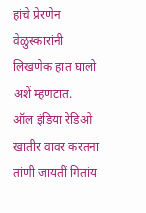हांचे प्रेरणेन वेळुस्कारांनी लिखणेक हात घालो अशें म्हणटात.
ऑल इंडिया रेडिओ खातीर वावर करतना तांणी जायतीं गितांय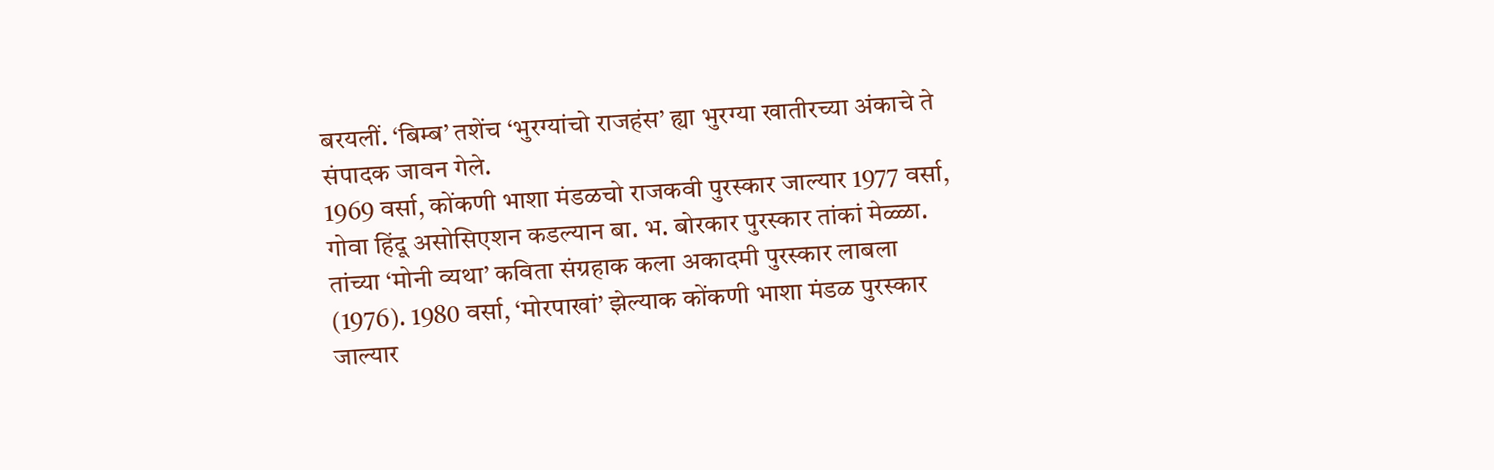बरयलीं. ‘बिम्ब’ तशेंच ‘भुरग्यांचो राजहंस’ ह्या भुरग्या खातीरच्या अंकाचे ते संपादक जावन गेले.
1969 वर्सा, कोंकणी भाशा मंडळचो राजकवी पुरस्कार जाल्यार 1977 वर्सा, गोवा हिंदू असोसिएशन कडल्यान बा. भ. बोरकार पुरस्कार तांकां मेळ्ळा. तांच्या ‘मोनी व्यथा’ कविता संग्रहाक कला अकादमी पुरस्कार लाबला (1976). 1980 वर्सा, ‘मोरपाखां’ झेल्याक कोंकणी भाशा मंडळ पुरस्कार जाल्यार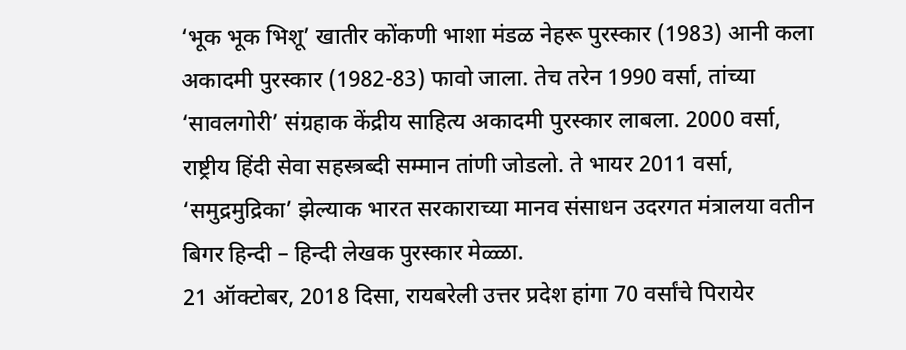‘भूक भूक भिशू’ खातीर कोंकणी भाशा मंडळ नेहरू पुरस्कार (1983) आनी कला अकादमी पुरस्कार (1982-83) फावो जाला. तेच तरेन 1990 वर्सा, तांच्या ‘सावलगोरी’ संग्रहाक केंद्रीय साहित्य अकादमी पुरस्कार लाबला. 2000 वर्सा, राष्ट्रीय हिंदी सेवा सहस्त्रब्दी सम्मान तांणी जोडलो. ते भायर 2011 वर्सा, ‘समुद्रमुद्रिका’ झेल्याक भारत सरकाराच्या मानव संसाधन उदरगत मंत्रालया वतीन बिगर हिन्दी – हिन्दी लेखक पुरस्कार मेळ्ळा.
21 ऑक्टोबर, 2018 दिसा, रायबरेली उत्तर प्रदेश हांगा 70 वर्सांचे पिरायेर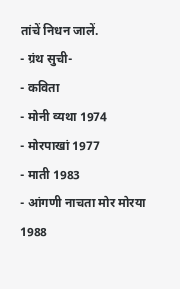तांचें निधन जालें.
- ग्रंथ सुची-
- कविता
- मोनी व्यथा 1974
- मोरपाखां 1977
- माती 1983
- आंगणी नाचता मोर मोरया 1988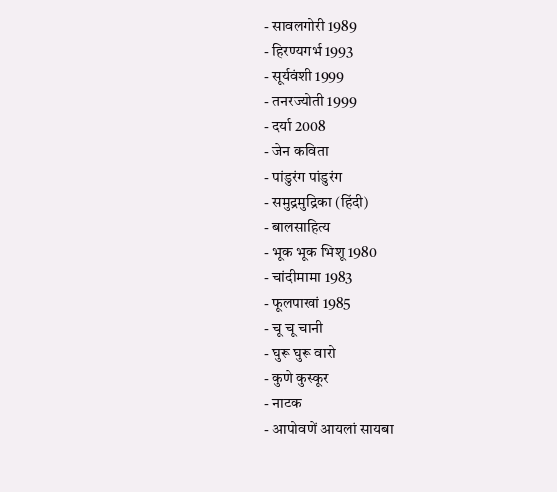- सावलगोरी 1989
- हिरण्यगर्भ 1993
- सूर्यवंशी 1999
- तनरज्योती 1999
- दर्या 2008
- जेन कविता
- पांडुरंग पांडुरंग
- समुद्रमुद्रिका (हिंदी)
- बालसाहित्य
- भूक भूक भिशू 1980
- चांदीमामा 1983
- फूलपाखां 1985
- चू चू चानी
- घुरू घुरू वारो
- कुणे कुस्कूर
- नाटक
- आपोवणें आयलां सायबा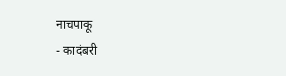नाचपाकू
- कादंबरी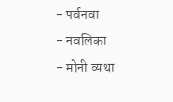- पर्वनवा
- नवलिका
- मोनी व्यथा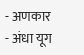- अणकार
- अंधा यूग